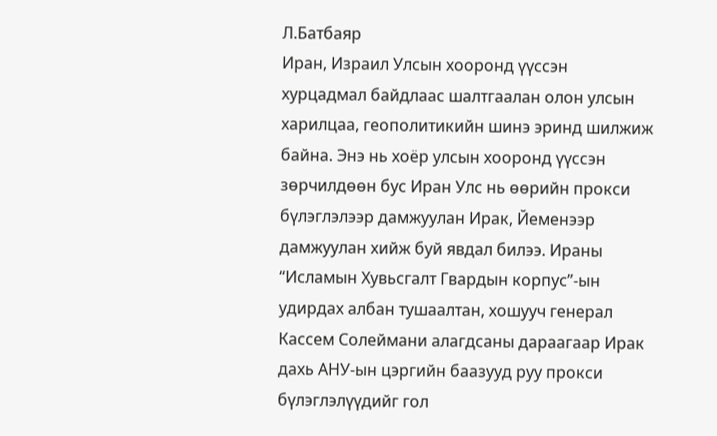Л.Батбаяр
Иран, Израил Улсын хооронд үүссэн хурцадмал байдлаас шалтгаалан олон улсын харилцаа, геополитикийн шинэ эринд шилжиж байна. Энэ нь хоёр улсын хооронд үүссэн зөрчилдөөн бус Иран Улс нь өөрийн прокси бүлэглэлээр дамжуулан Ирак, Йеменээр дамжуулан хийж буй явдал билээ. Ираны “Исламын Хувьсгалт Гвардын корпус”-ын удирдах албан тушаалтан, хошууч генерал Кассем Солеймани алагдсаны дараагаар Ирак дахь АНУ-ын цэргийн баазууд руу прокси бүлэглэлүүдийг гол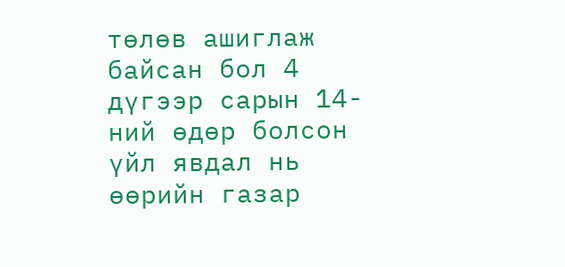төлөв ашиглаж байсан бол 4 дүгээр сарын 14-ний өдөр болсон үйл явдал нь өөрийн газар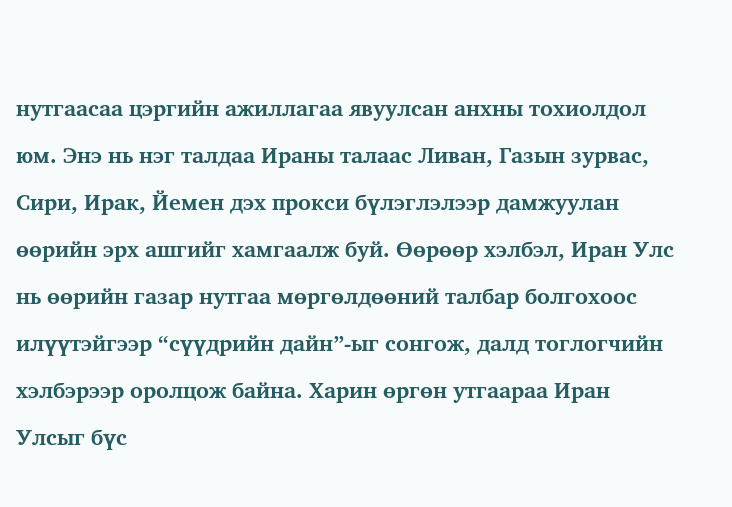нутгаасаа цэргийн ажиллагаа явуулсан анхны тохиолдол юм. Энэ нь нэг талдаа Ираны талаас Ливан, Газын зурвас, Сири, Ирак, Йемен дэх прокси бүлэглэлээр дамжуулан өөрийн эрх ашгийг хамгаалж буй. Өөрөөр хэлбэл, Иран Улс нь өөрийн газар нутгаа мөргөлдөөний талбар болгохоос илүүтэйгээр “сүүдрийн дайн”-ыг сонгож, далд тоглогчийн хэлбэрээр оролцож байна. Харин өргөн утгаараа Иран Улсыг бүс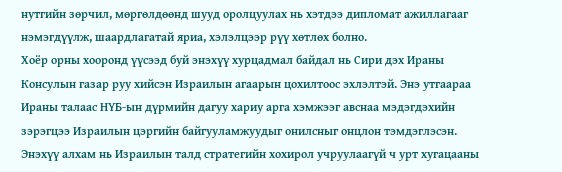нутгийн зөрчил, мөргөлдөөнд шууд оролцуулах нь хэтдээ дипломат ажиллагааг нэмэгдүүлж, шаардлагатай яриа, хэлэлцээр рүү хөтлөх болно.
Хоёр орны хооронд үүсээд буй энэхүү хурцадмал байдал нь Сири дэх Ираны Консулын газар руу хийсэн Израилын агаарын цохилтоос эхлэлтэй. Энэ утгаараа Ираны талаас НҮБ-ын дүрмийн дагуу хариу арга хэмжээг авснаа мэдэгдэхийн зэрэгцээ Израилын цэргийн байгууламжуудыг онилсныг онцлон тэмдэглэсэн. Энэхүү алхам нь Израилын талд стратегийн хохирол учруулаагүй ч урт хугацааны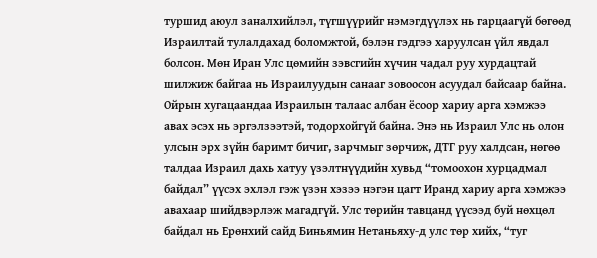туршид аюул заналхийлэл, түгшүүрийг нэмэгдүүлэх нь гарцаагүй бөгөөд Израилтай тулалдахад боломжтой, бэлэн гэдгээ харуулсан үйл явдал болсон. Мөн Иран Улс цөмийн зэвсгийн хүчин чадал руу хурдацтай шилжиж байгаа нь Израилуудын санааг зовоосон асуудал байсаар байна.
Ойрын хугацаандаа Израилын талаас албан ёсоор хариу арга хэмжээ авах эсэх нь эргэлзээтэй, тодорхойгүй байна. Энэ нь Израил Улс нь олон улсын эрх зүйн баримт бичиг, зарчмыг зөрчиж, ДТГ руу халдсан, нөгөө талдаа Израил дахь хатуу үзэлтнүүдийн хувьд “томоохон хурцадмал байдал” үүсэх эхлэл гэж үзэн хэзээ нэгэн цагт Иранд хариу арга хэмжээ авахаар шийдвэрлэж магадгүй. Улс төрийн тавцанд үүсээд буй нөхцөл байдал нь Ерөнхий сайд Биньямин Нетаньяху-д улс төр хийх, “туг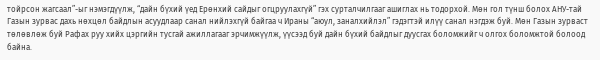тойрсон жагсаал”-ыг нэмэгдүүлж, “дайн бүхий үед Ерөнхий сайдыг огцруулахгүй” гэх сурталчилгааг ашиглах нь тодорхой. Мөн гол түнш болох АНУ-тай Газын зурвас дахь нөхцөл байдлын асуудлаар санал нийлэхгүй байгаа ч Ираны “аюул, заналхийлэл” гэдэгтэй илүү санал нэгдэж буй. Мөн Газын зурваст төлөвлөж буй Рафах руу хийх цэргийн тусгай ажиллагааг эрчимжүүлж, үүсээд буй дайн бүхий байдлыг дуусгах боломжийг ч олгох боломжтой болоод байна.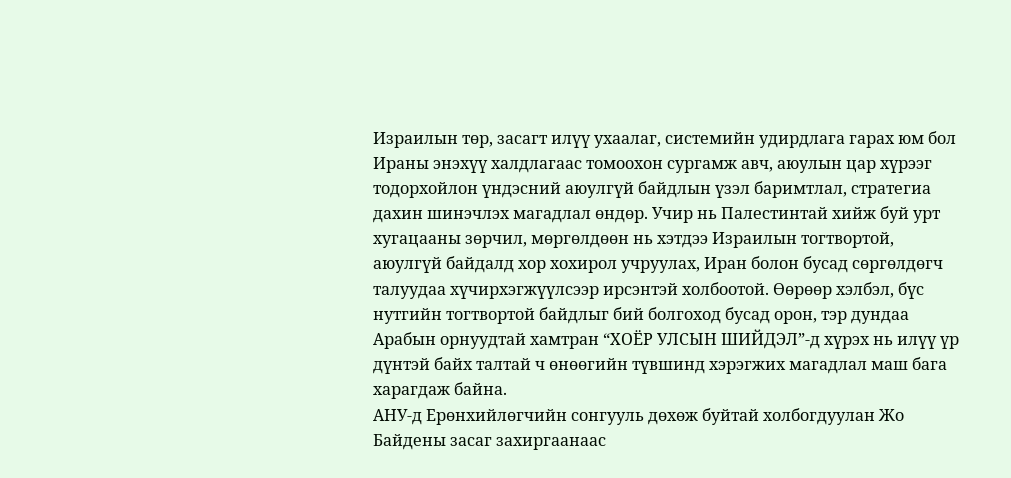Израилын төр, засагт илүү ухаалаг, системийн удирдлага гарах юм бол Ираны энэхүү халдлагаас томоохон сургамж авч, аюулын цар хүрээг тодорхойлон үндэсний аюулгүй байдлын үзэл баримтлал, стратегиа дахин шинэчлэх магадлал өндөр. Учир нь Палестинтай хийж буй урт хугацааны зөрчил, мөргөлдөөн нь хэтдээ Израилын тогтвортой, аюулгүй байдалд хор хохирол учруулах, Иран болон бусад сөргөлдөгч талуудаа хүчирхэгжүүлсээр ирсэнтэй холбоотой. Өөрөөр хэлбэл, бүс нутгийн тогтвортой байдлыг бий болгоход бусад орон, тэр дундаа Арабын орнуудтай хамтран “ХОЁР УЛСЫН ШИЙДЭЛ”-д хүрэх нь илүү үр дүнтэй байх талтай ч өнөөгийн түвшинд хэрэгжих магадлал маш бага харагдаж байна.
АНУ-д Ерөнхийлөгчийн сонгууль дөхөж буйтай холбогдуулан Жо Байдены засаг захиргаанаас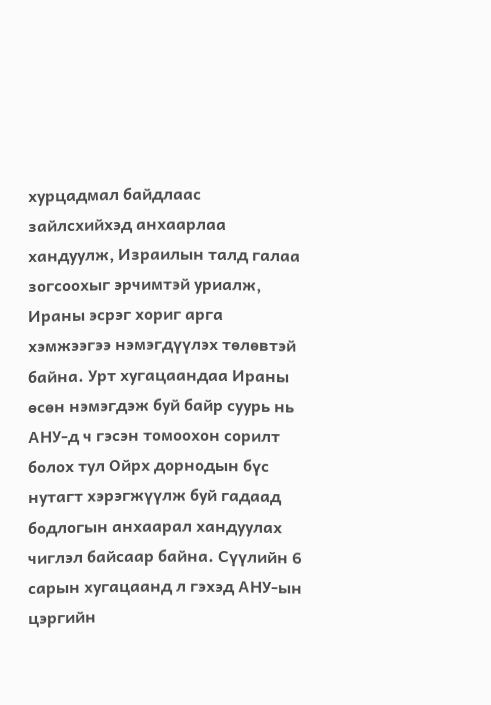хурцадмал байдлаас зайлсхийхэд анхаарлаа хандуулж, Израилын талд галаа зогсоохыг эрчимтэй уриалж, Ираны эсрэг хориг арга хэмжээгээ нэмэгдүүлэх төлөвтэй байна. Урт хугацаандаа Ираны өсөн нэмэгдэж буй байр суурь нь АНУ-д ч гэсэн томоохон сорилт болох тул Ойрх дорнодын бүс нутагт хэрэгжүүлж буй гадаад бодлогын анхаарал хандуулах чиглэл байсаар байна. Сүүлийн 6 сарын хугацаанд л гэхэд АНУ-ын цэргийн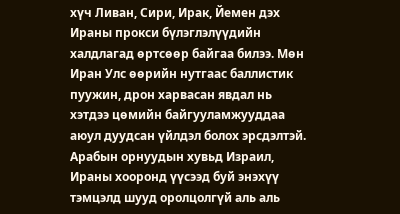хүч Ливан, Сири, Ирак, Йемен дэх Ираны прокси бүлэглэлүүдийн халдлагад өртсөөр байгаа билээ. Мөн Иран Улс өөрийн нутгаас баллистик пуужин, дрон харвасан явдал нь хэтдээ цөмийн байгууламжууддаа аюул дуудсан үйлдэл болох эрсдэлтэй. Арабын орнуудын хувьд Израил, Ираны хооронд үүсээд буй энэхүү тэмцэлд шууд оролцолгүй аль аль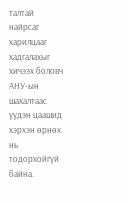талтай найрсаг харилцааг хадгалахыг хичээх боловч АНУ-ын шахалтаас үүдэн цаашид хэрхэн өрнөх нь тодорхойгүй байна.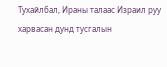Тухайлбал, Ираны талаас Израил руу харвасан дунд тусгалын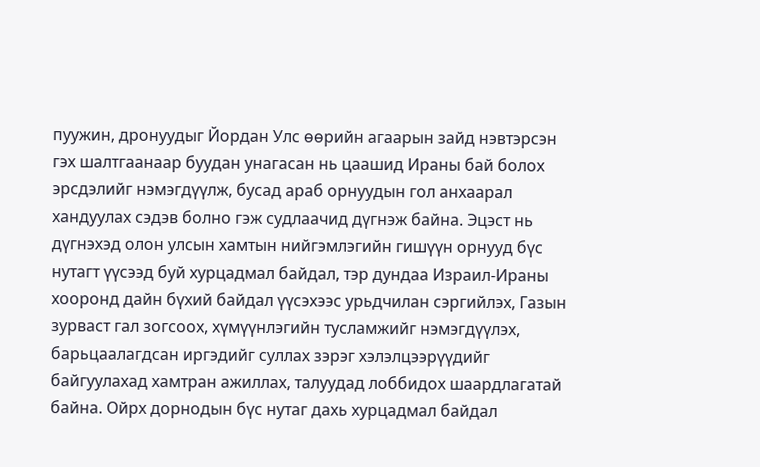пуужин, дронуудыг Йордан Улс өөрийн агаарын зайд нэвтэрсэн гэх шалтгаанаар буудан унагасан нь цаашид Ираны бай болох эрсдэлийг нэмэгдүүлж, бусад араб орнуудын гол анхаарал хандуулах сэдэв болно гэж судлаачид дүгнэж байна. Эцэст нь дүгнэхэд олон улсын хамтын нийгэмлэгийн гишүүн орнууд бүс нутагт үүсээд буй хурцадмал байдал, тэр дундаа Израил-Ираны хооронд дайн бүхий байдал үүсэхээс урьдчилан сэргийлэх, Газын зурваст гал зогсоох, хүмүүнлэгийн тусламжийг нэмэгдүүлэх, барьцаалагдсан иргэдийг суллах зэрэг хэлэлцээрүүдийг байгуулахад хамтран ажиллах, талуудад лоббидох шаардлагатай байна. Ойрх дорнодын бүс нутаг дахь хурцадмал байдал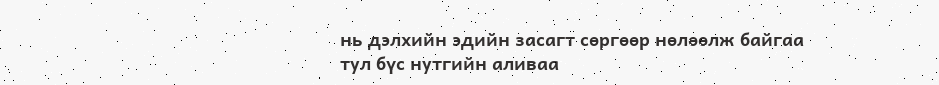нь дэлхийн эдийн засагт сөргөөр нөлөөлж байгаа тул бүс нутгийн аливаа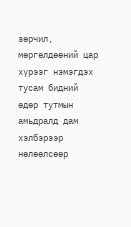зөрчил, мөргөлдөөний цар хүрээг нэмэгдэх тусам бидний өдөр тутмын амьдралд дам хэлбэрээр нөлөөлсөөр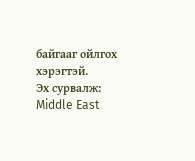байгааг ойлгох хэрэгтэй.
Эх сурвалж: Middle East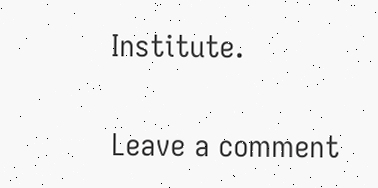Institute.


Leave a comment